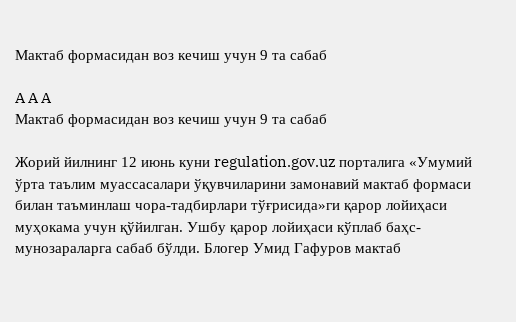Мактаб формасидан воз кечиш учун 9 та сабаб

A A A
Мактаб формасидан воз кечиш учун 9 та сабаб

Жорий йилнинг 12 июнь куни regulation.gov.uz порталига «Умумий ўрта таълим муассасалари ўқувчиларини замонавий мактаб формаси билан таъминлаш чора-тадбирлари тўғрисида»ги қарор лойиҳаси муҳокама учун қўйилган. Ушбу қарор лойиҳаси кўплаб баҳс-мунозараларга сабаб бўлди. Блогер Умид Гафуров мактаб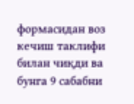формасидан воз кечиш таклифи билан чиқди ва бунга 9 сабабни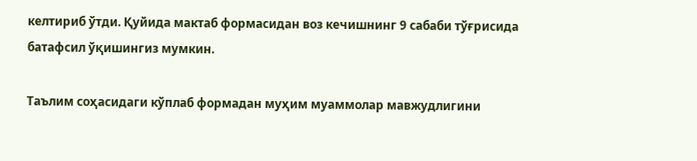келтириб ўтди. Қуйида мактаб формасидан воз кечишнинг 9 сабаби тўғрисида батафсил ўқишингиз мумкин.

Таълим соҳасидаги кўплаб формадан муҳим муаммолар мавжудлигини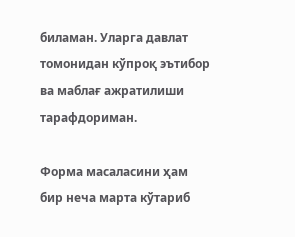биламан. Уларга давлат томонидан кўпроқ эътибор ва маблағ ажратилиши тарафдориман.

Форма масаласини ҳам бир неча марта кўтариб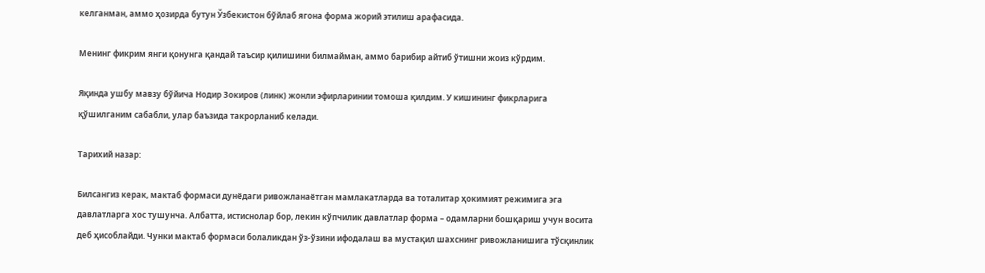келганман, аммо ҳозирда бутун Ўзбекистон бўйлаб ягона форма жорий этилиш арафасида.

Менинг фикрим янги қонунга қандай таъсир қилишини билмайман, аммо барибир айтиб ўтишни жоиз кўрдим.

Яқинда ушбу мавзу бўйича Нодир Зокиров (линк) жонли эфирларинии томоша қилдим. У кишининг фикрларига қўшилганим сабабли, улар баъзида такрорланиб келади.

Тарихий назар:

Билсангиз керак, мактаб формаси дунёдаги ривожланаётган мамлакатларда ва тоталитар ҳокимият режимига эга давлатларга хос тушунча. Албатта, истиснолар бор, лекин кўпчилик давлатлар форма – одамларни бошқариш учун восита деб ҳисоблайди. Чунки мактаб формаси болаликдан ўз-ўзини ифодалаш ва мустақил шахснинг ривожланишига тўсқинлик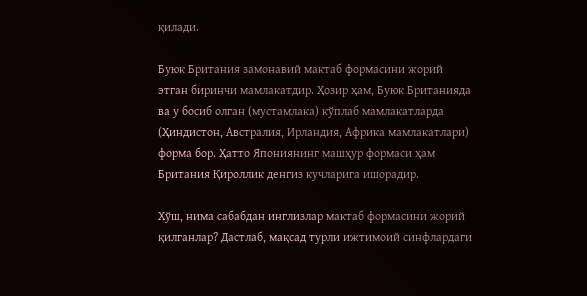қилади.

Буюк Британия замонавий мактаб формасини жорий этган биринчи мамлакатдир. Ҳозир ҳам, Буюк Британияда ва у босиб олган (мустамлака) кўплаб мамлакатларда (Ҳиндистон, Австралия, Ирландия, Африка мамлакатлари) форма бор. Ҳатто Япониянинг машҳур формаси ҳам Британия Қироллик денгиз кучларига ишорадир.

Хўш, нима сабабдан инглизлар мактаб формасини жорий қилганлар? Дастлаб, мақсад турли ижтимоий синфлардаги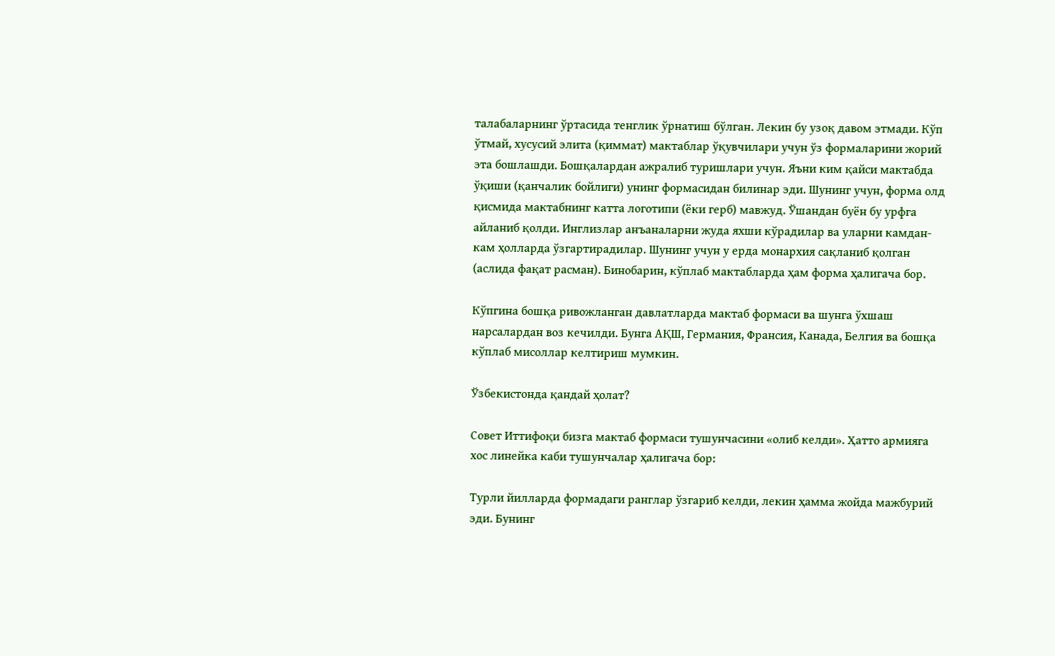талабаларнинг ўртасида тенглик ўрнатиш бўлган. Лекин бу узоқ давом этмади. Кўп ўтмай, хусусий элита (қиммат) мактаблар ўқувчилари учун ўз формаларини жорий эта бошлашди. Бошқалардан ажралиб туришлари учун. Яъни ким қайси мактабда ўқиши (қанчалик бойлиги) унинг формасидан билинар эди. Шунинг учун, форма олд қисмида мактабнинг катта логотипи (ёки герб) мавжуд. Ўшандан буён бу урфга айланиб қолди. Инглизлар анъаналарни жуда яхши кўрадилар ва уларни камдан-кам ҳолларда ўзгартирадилар. Шунинг учун у ерда монархия сақланиб қолган (аслида фақат расман). Бинобарин, кўплаб мактабларда ҳам форма ҳалигача бор.

Кўпгина бошқа ривожланган давлатларда мактаб формаси ва шунга ўхшаш нарсалардан воз кечилди. Бунга АҚШ, Германия, Франсия, Канада, Белгия ва бошқа кўплаб мисоллар келтириш мумкин.

Ўзбекистонда қандай ҳолат?

Совет Иттифоқи бизга мактаб формаси тушунчасини «олиб келди». Ҳатто армияга хос линейка каби тушунчалар ҳалигача бор:

Турли йилларда формадаги ранглар ўзгариб келди, лекин ҳамма жойда мажбурий эди. Бунинг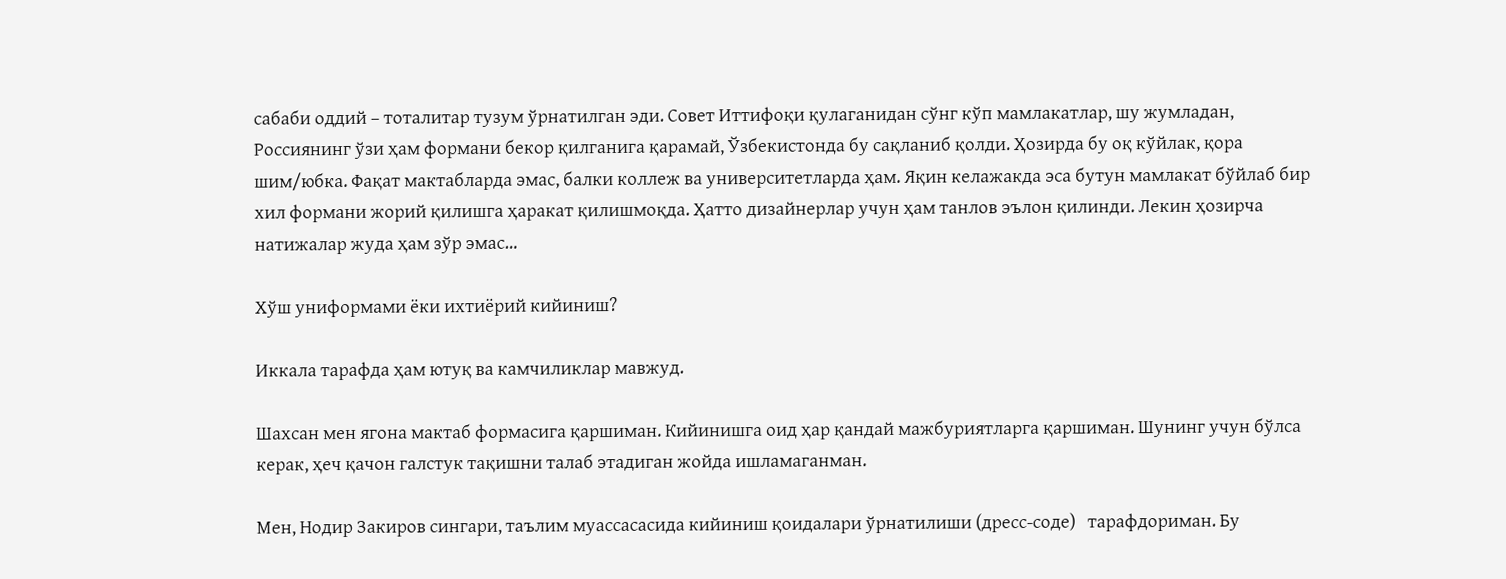сабаби оддий – тоталитар тузум ўрнатилган эди. Совет Иттифоқи қулаганидан сўнг кўп мамлакатлар, шу жумладан, Россиянинг ўзи ҳам формани бекор қилганига қарамай, Ўзбекистонда бу сақланиб қолди. Ҳозирда бу оқ кўйлак, қора шим/юбка. Фақат мактабларда эмас, балки коллеж ва университетларда ҳам. Яқин келажакда эса бутун мамлакат бўйлаб бир хил формани жорий қилишга ҳаракат қилишмоқда. Ҳатто дизайнерлар учун ҳам танлов эълон қилинди. Лекин ҳозирча натижалар жуда ҳам зўр эмас…

Хўш униформами ёки ихтиёрий кийиниш?

Иккала тарафда ҳам ютуқ ва камчиликлар мавжуд.

Шахсан мен ягона мактаб формасига қаршиман. Кийинишга оид ҳар қандай мажбуриятларга қаршиман. Шунинг учун бўлса керак, ҳеч қачон галстук тақишни талаб этадиган жойда ишламаганман.

Мен, Нодир Закиров сингари, таълим муассасасида кийиниш қоидалари ўрнатилиши (дресс-cоде)   тарафдориман. Бу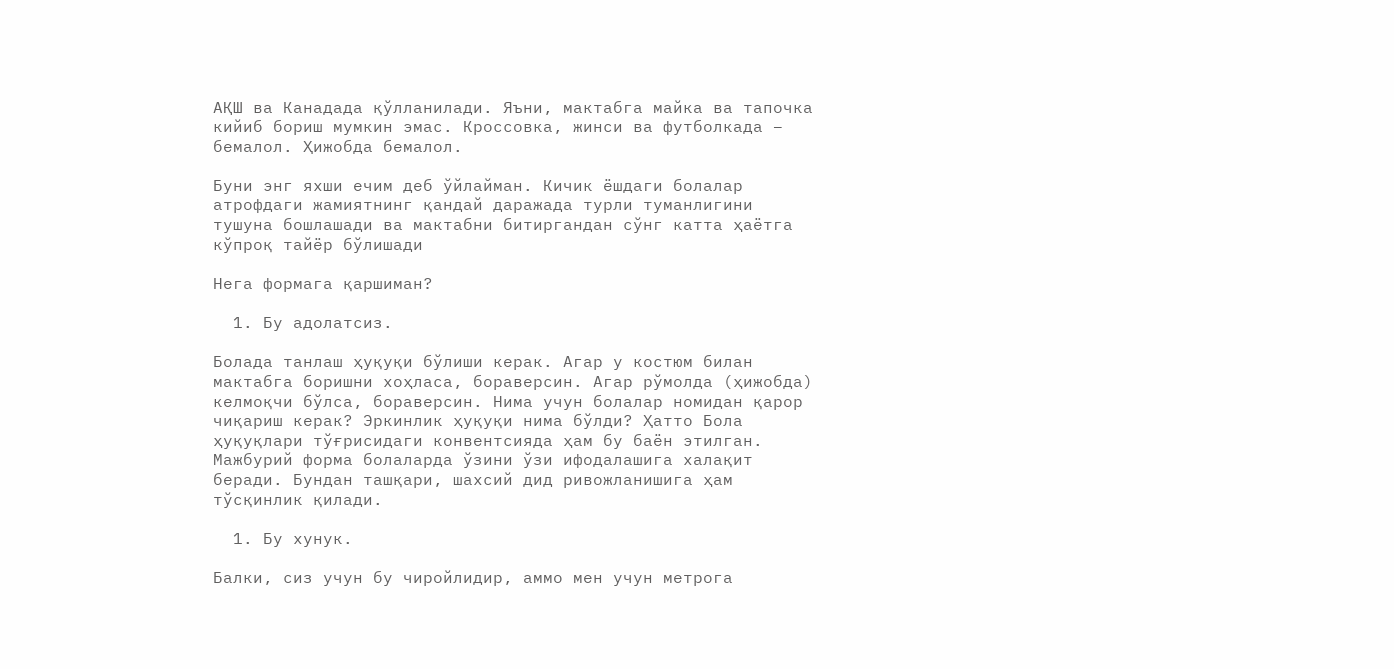АҚШ ва Канадада қўлланилади. Яъни, мактабга майка ва тапочка кийиб бориш мумкин эмас. Кроссовка, жинси ва футболкада – бемалол. Ҳижобда бемалол.

Буни энг яхши ечим деб ўйлайман. Кичик ёшдаги болалар атрофдаги жамиятнинг қандай даражада турли туманлигини тушуна бошлашади ва мактабни битиргандан сўнг катта ҳаётга кўпроқ тайёр бўлишади

Нега формага қаршиман?

  1. Бу адолатсиз.

Болада танлаш ҳуқуқи бўлиши керак. Агар у костюм билан мактабга боришни хоҳласа, бораверсин. Агар рўмолда (ҳижобда) келмоқчи бўлса, бораверсин. Нима учун болалар номидан қарор чиқариш керак? Эркинлик ҳуқуқи нима бўлди? Ҳатто Бола ҳуқуқлари тўғрисидаги конвентсияда ҳам бу баён этилган. Мажбурий форма болаларда ўзини ўзи ифодалашига халақит беради. Бундан ташқари, шахсий дид ривожланишига ҳам тўсқинлик қилади.

  1. Бу хунук.

Балки, сиз учун бу чиройлидир, аммо мен учун метрога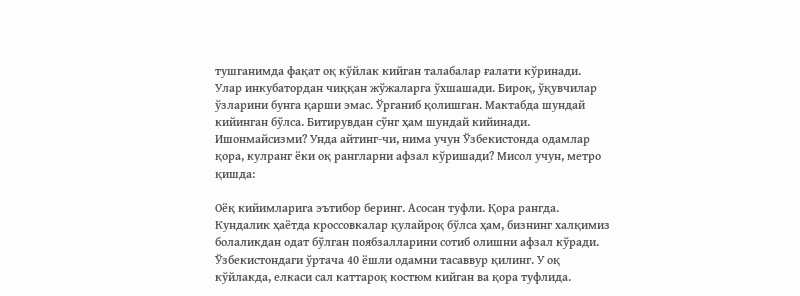тушганимда фақат оқ кўйлак кийган талабалар ғалати кўринади. Улар инкубатордан чиққан жўжаларга ўхшашади. Бироқ, ўқувчилар ўзларини бунга қарши эмас. Ўрганиб қолишган. Мактабда шундай кийинган бўлса. Битирувдан сўнг ҳам шундай кийинади. Ишонмайсизми? Унда айтинг-чи, нима учун Ўзбекистонда одамлар қора, кулранг ёки оқ рангларни афзал кўришади? Мисол учун, метро қишда:

Оёқ кийимларига эътибор беринг. Асосан туфли. Қора рангда. Кундалик ҳаётда кроссовкалар қулайроқ бўлса ҳам, бизнинг халқимиз болаликдан одат бўлган поябзалларини сотиб олишни афзал кўради. Ўзбекистондаги ўртача 40 ёшли одамни тасаввур қилинг. У оқ кўйлакда, елкаси сал каттароқ костюм кийган ва қора туфлида.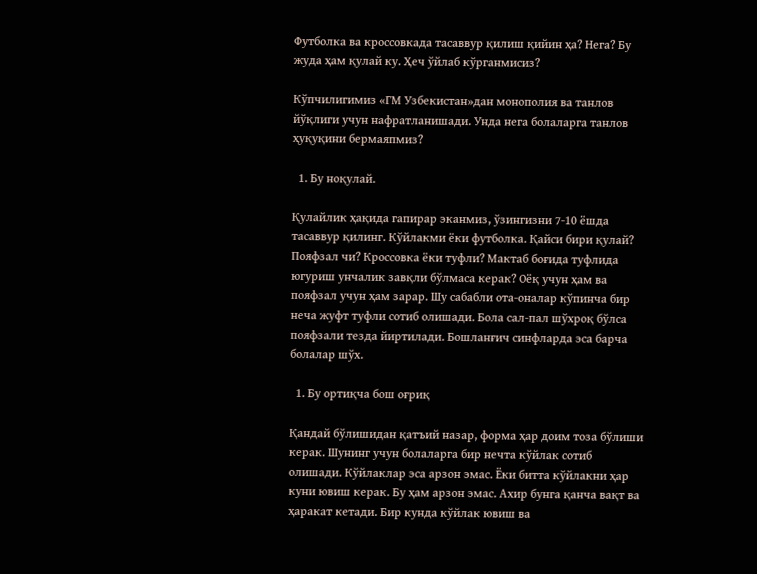Футболка ва кроссовкада тасаввур қилиш қийин ҳа? Нега? Бу жуда ҳам қулай ку. Ҳеч ўйлаб кўрганмисиз?

Кўпчилигимиз «ГМ Узбекистан»дан монополия ва танлов йўқлиги учун нафратланишади. Унда нега болаларга танлов ҳуқуқини бермаяпмиз?

  1. Бу ноқулай.

Қулайлик ҳақида гапирар эканмиз, ўзингизни 7-10 ёшда тасаввур қилинг. Кўйлакми ёки футболка. Қайси бири қулай? Пояфзал чи? Кроссовка ёки туфли? Мактаб боғида туфлида югуриш унчалик завқли бўлмаса керак? Оёқ учун ҳам ва пояфзал учун ҳам зарар. Шу сабабли ота-оналар кўпинча бир неча жуфт туфли сотиб олишади. Бола сал-пал шўхроқ бўлса пояфзали тезда йиртилади. Бошланғич синфларда эса барча болалар шўх.

  1. Бу ортиқча бош оғриқ

Қандай бўлишидан қатъий назар, форма ҳар доим тоза бўлиши керак. Шунинг учун болаларга бир нечта кўйлак сотиб олишади. Кўйлаклар эса арзон эмас. Ёки битта кўйлакни ҳар куни ювиш керак. Бу ҳам арзон эмас. Ахир бунга қанча вақт ва ҳаракат кетади. Бир кунда кўйлак ювиш ва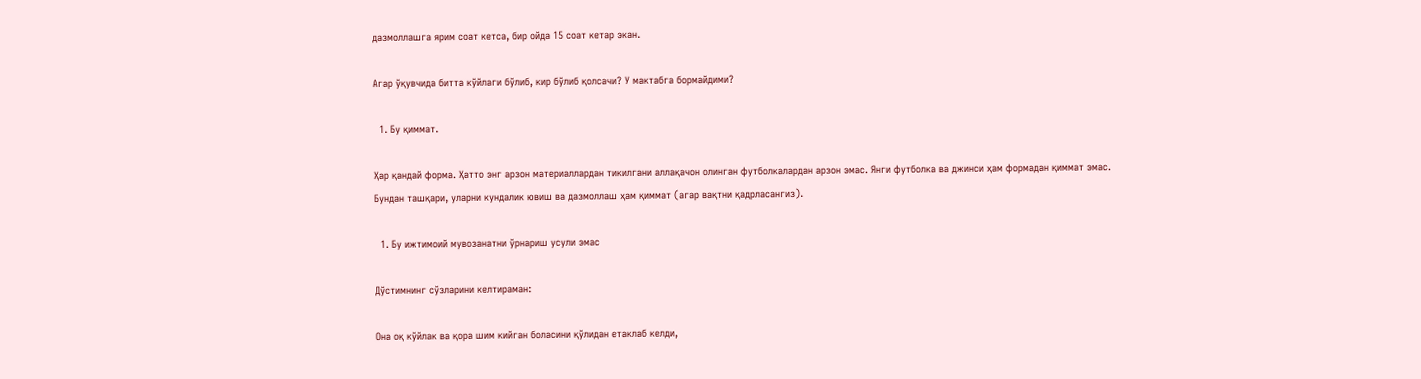дазмоллашга ярим соат кетса, бир ойда 15 соат кетар экан.

Агар ўқувчида битта кўйлаги бўлиб, кир бўлиб қолсачи? У мактабга бормайдими?

  1. Бу қиммат.

Ҳар қандай форма. Ҳатто энг арзон материаллардан тикилгани аллақачон олинган футболкалардан арзон эмас. Янги футболка ва джинси ҳам формадан қиммат эмас. Бундан ташқари, уларни кундалик ювиш ва дазмоллаш ҳам қиммат (агар вақтни қадрласангиз).

  1. Бу ижтимоий мувозанатни ўрнариш усули эмас

Дўстимнинг сўзларини келтираман:

Она оқ кўйлак ва қора шим кийган боласини қўлидан етаклаб келди,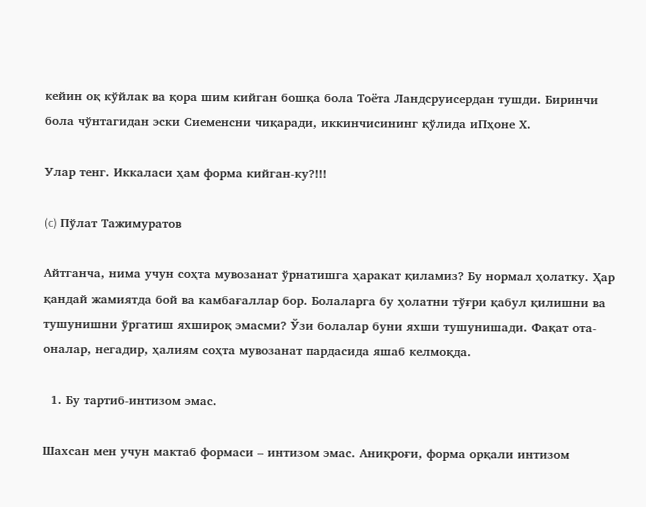кейин оқ кўйлак ва қора шим кийган бошқа бола Тоёта Ландcруисердан тушди. Биринчи бола чўнтагидан эски Сиеменсни чиқаради, иккинчисининг қўлида иПҳоне Х.

Улар тенг. Иккаласи ҳам форма кийган-ку?!!!

(c) Пўлат Тажимуратов

Айтганча, нима учун соҳта мувозанат ўрнатишга ҳаракат қиламиз? Бу нормал ҳолатку. Ҳар қандай жамиятда бой ва камбағаллар бор. Болаларга бу ҳолатни тўғри қабул қилишни ва тушунишни ўргатиш яхшироқ эмасми? Ўзи болалар буни яхши тушунишади. Фақат ота-оналар, негадир, ҳалиям соҳта мувозанат пардасида яшаб келмоқда.

  1. Бу тартиб-интизом эмас.

Шахсан мен учун мактаб формаси – интизом эмас. Аниқроғи, форма орқали интизом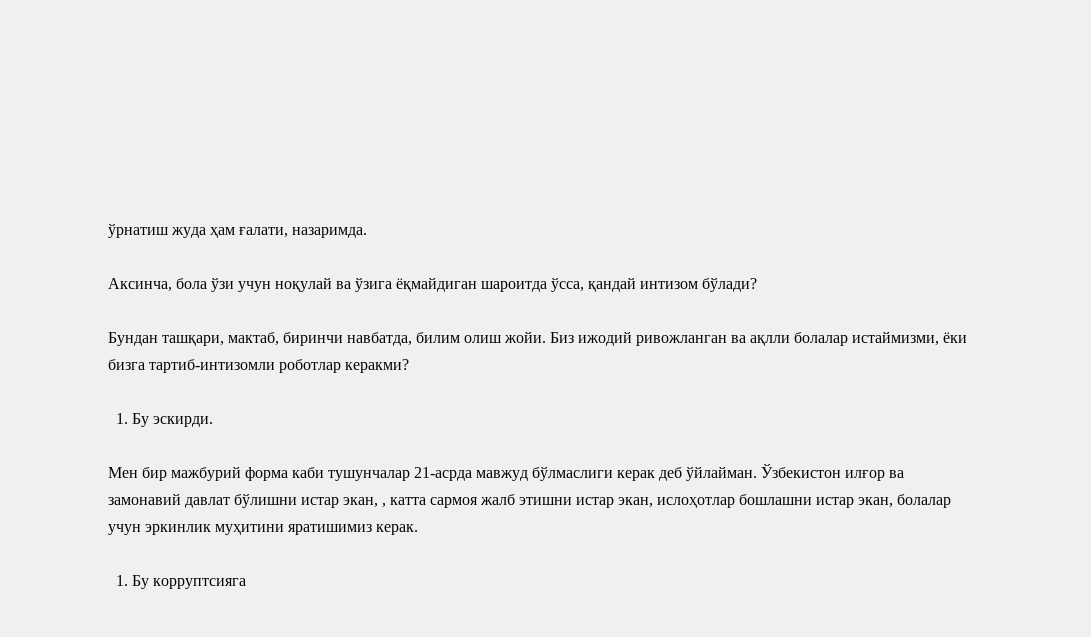ўрнатиш жуда ҳам ғалати, назаримда.

Аксинча, бола ўзи учун ноқулай ва ўзига ёқмайдиган шароитда ўсса, қандай интизом бўлади?

Бундан ташқари, мактаб, биринчи навбатда, билим олиш жойи. Биз ижодий ривожланган ва ақлли болалар истаймизми, ёки бизга тартиб-интизомли роботлар керакми?

  1. Бу эскирди.

Мен бир мажбурий форма каби тушунчалар 21-асрда мавжуд бўлмаслиги керак деб ўйлайман. Ўзбекистон илғор ва замонавий давлат бўлишни истар экан, , катта сармоя жалб этишни истар экан, ислоҳотлар бошлашни истар экан, болалар учун эркинлик муҳитини яратишимиз керак.

  1. Бу корруптсияга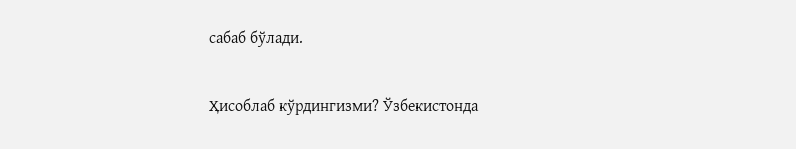сабаб бўлади.

Ҳисоблаб кўрдингизми? Ўзбекистонда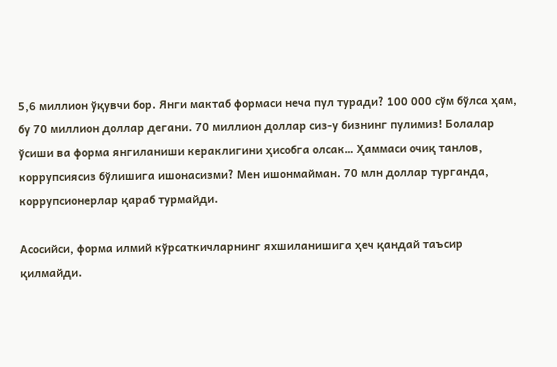5,6 миллион ўқувчи бор. Янги мактаб формаси неча пул туради? 100 000 сўм бўлса ҳам, бу 70 миллион доллар дегани. 70 миллион доллар сиз-у бизнинг пулимиз! Болалар ўсиши ва форма янгиланиши кераклигини ҳисобга олсак… Ҳаммаси очиқ танлов, коррупсиясиз бўлишига ишонасизми? Мен ишонмайман. 70 млн доллар турганда, коррупсионерлар қараб турмайди.

Асосийси, форма илмий кўрсаткичларнинг яхшиланишига ҳеч қандай таъсир қилмайди.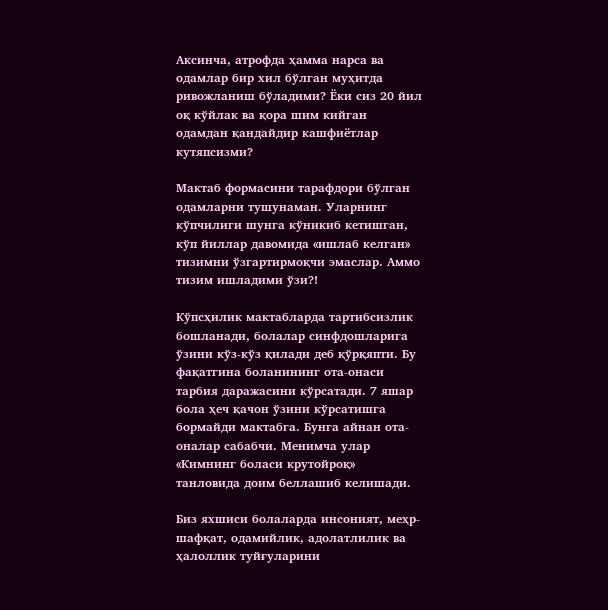Аксинча, атрофда ҳамма нарса ва одамлар бир хил бўлган муҳитда ривожланиш бўладими? Ёки сиз 20 йил оқ кўйлак ва қора шим кийган одамдан қандайдир кашфиётлар кутяпсизми?

Мактаб формасини тарафдори бўлган одамларни тушунаман. Уларнинг кўпчилиги шунга кўникиб кетишган, кўп йиллар давомида «ишлаб келган» тизимни ўзгартирмоқчи эмаслар. Аммо тизим ишладими ўзи?!

Кўпсҳилик мактабларда тартибсизлик бошланади, болалар синфдошларига ўзини кўз-кўз қилади деб қўрқяпти. Бу фақатгина боланининг ота-онаси тарбия даражасини кўрсатади. 7 яшар бола ҳеч қачон ўзини кўрсатишга бормайди мактабга. Бунга айнан ота-оналар сабабчи. Менимча улар «Кимнинг боласи крутойроқ» танловида доим беллашиб келишади.

Биз яхшиси болаларда инсоният, меҳр-шафқат, одамийлик, адолатлилик ва ҳалоллик туйғуларини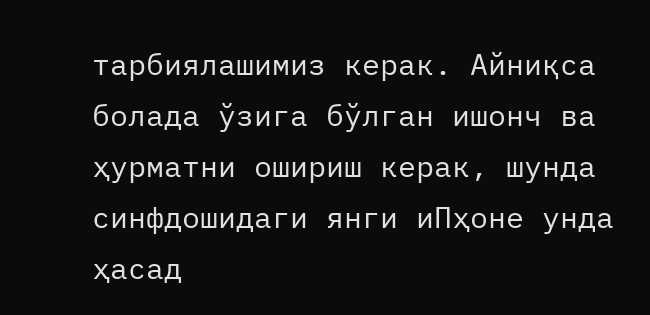тарбиялашимиз керак. Айниқса болада ўзига бўлган ишонч ва ҳурматни ошириш керак, шунда синфдошидаги янги иПҳоне унда ҳасад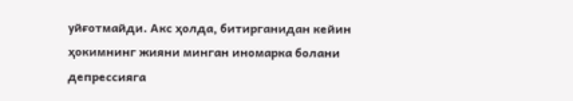уйғотмайди. Акс ҳолда, битирганидан кейин ҳокимнинг жияни минган иномарка болани депрессияга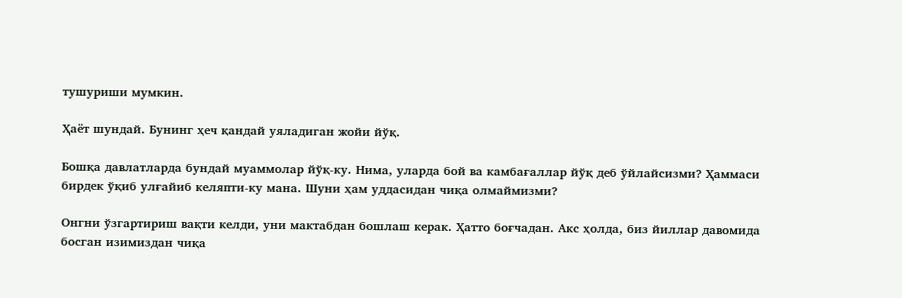тушуриши мумкин.

Ҳаёт шундай. Бунинг ҳеч қандай уяладиган жойи йўқ.

Бошқа давлатларда бундай муаммолар йўқ-ку. Нима, уларда бой ва камбағаллар йўқ деб ўйлайсизми? Ҳаммаси бирдек ўқиб улғайиб келяпти-ку мана. Шуни ҳам уддасидан чиқа олмаймизми?

Онгни ўзгартириш вақти келди, уни мактабдан бошлаш керак. Ҳатто боғчадан. Акс ҳолда, биз йиллар давомида босган изимиздан чиқа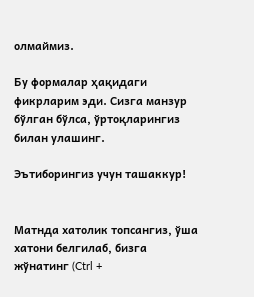олмаймиз.

Бу формалар ҳақидаги фикрларим эди. Сизга манзур бўлган бўлса, ўртоқларингиз билан улашинг.

Эътиборингиз учун ташаккур!


Матнда хатолик топсангиз, ўша хатони белгилаб, бизга жўнатинг (Ctrl +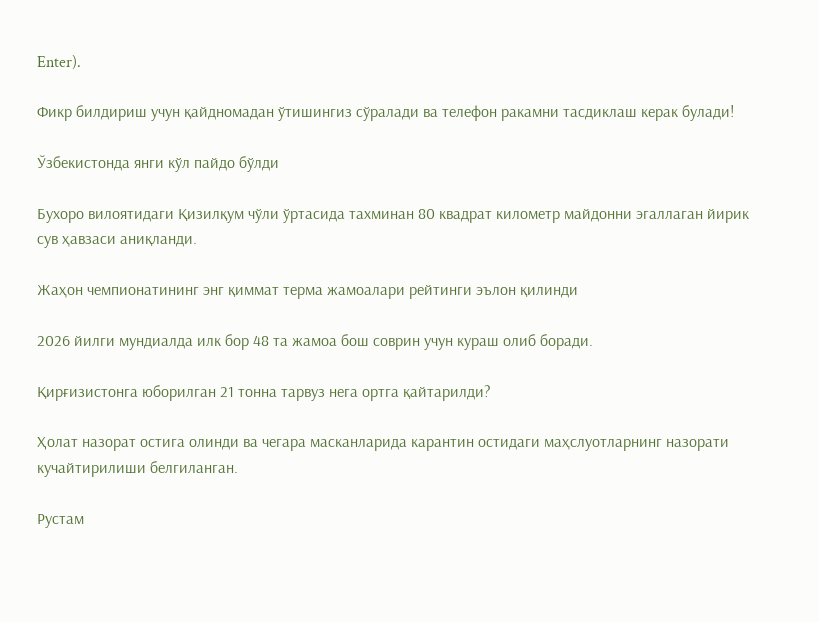Enter).

Фикр билдириш учун қайдномадан ўтишингиз сўралади ва телефон ракамни тасдиклаш керак булади!

Ўзбекистонда янги кўл пайдо бўлди

Бухоро вилоятидаги Қизилқум чўли ўртасида тахминан 80 квадрат километр майдонни эгаллаган йирик сув ҳавзаси аниқланди.

Жаҳон чемпионатининг энг қиммат терма жамоалари рейтинги эълон қилинди

2026 йилги мундиалда илк бор 48 та жамоа бош соврин учун кураш олиб боради.

Қирғизистонга юборилган 21 тонна тарвуз нега ортга қайтарилди?

Ҳолат назорат остига олинди ва чегара масканларида карантин остидаги маҳслуотларнинг назорати кучайтирилиши белгиланган.

Рустам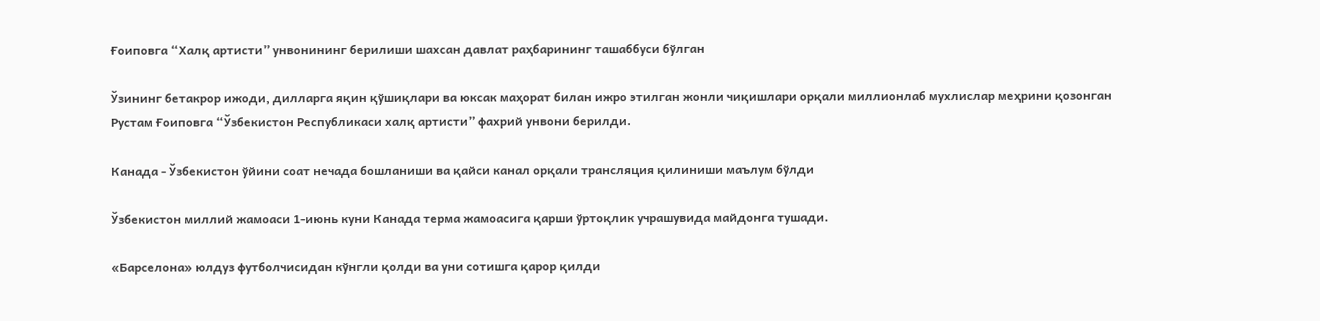Ғоиповга “Халқ артисти” унвонининг берилиши шахсан давлат раҳбарининг ташаббуси бўлган

Ўзининг бетакрор ижоди, дилларга яқин қўшиқлари ва юксак маҳорат билан ижро этилган жонли чиқишлари орқали миллионлаб мухлислар меҳрини қозонган Рустам Ғоиповга “Ўзбекистон Республикаси халқ артисти” фахрий унвони берилди.

Канада - Ўзбекистон ўйини соат нечада бошланиши ва қайси канал орқали трансляция қилиниши маълум бўлди

Ўзбекистон миллий жамоаси 1-июнь куни Канада терма жамоасига қарши ўртоқлик учрашувида майдонга тушади.

«Барселона» юлдуз футболчисидан кўнгли қолди ва уни сотишга қарор қилди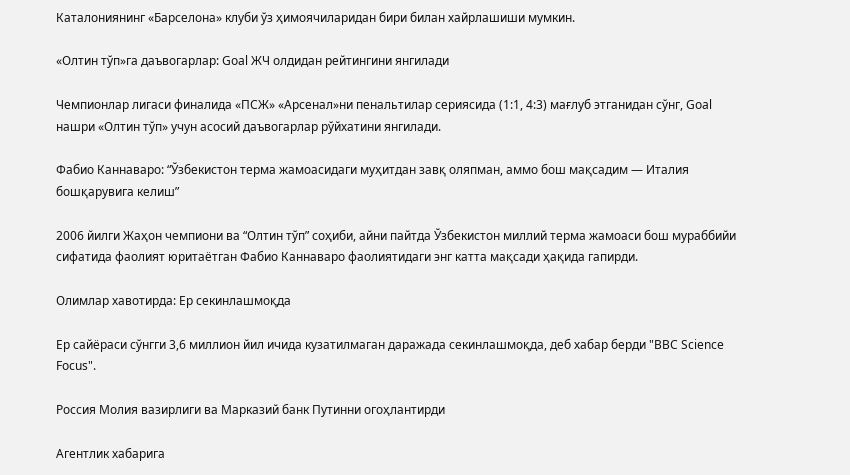Каталониянинг «Барселона» клуби ўз ҳимоячиларидан бири билан хайрлашиши мумкин.

«Олтин тўп»га даъвогарлар: Goal ЖЧ олдидан рейтингини янгилади

Чемпионлар лигаси финалида «ПСЖ» «Арсенал»ни пенальтилар сериясида (1:1, 4:3) мағлуб этганидан сўнг, Goal нашри «Олтин тўп» учун асосий даъвогарлар рўйхатини янгилади.

Фабио Каннаваро: “Ўзбекистон терма жамоасидаги муҳитдан завқ оляпман, аммо бош мақсадим — Италия бошқарувига келиш”

2006 йилги Жаҳон чемпиони ва “Олтин тўп” соҳиби, айни пайтда Ўзбекистон миллий терма жамоаси бош мураббийи сифатида фаолият юритаётган Фабио Каннаваро фаолиятидаги энг катта мақсади ҳақида гапирди.

Олимлар хавотирда: Ер секинлашмоқда

Ер сайёраси сўнгги 3,6 миллион йил ичида кузатилмаган даражада секинлашмоқда, деб хабар берди "BBC Science Focus".

Россия Молия вазирлиги ва Марказий банк Путинни огоҳлантирди

Агентлик хабарига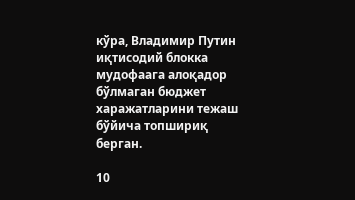кўра, Владимир Путин иқтисодий блокка мудофаага алоқадор бўлмаган бюджет харажатларини тежаш бўйича топшириқ берган.

10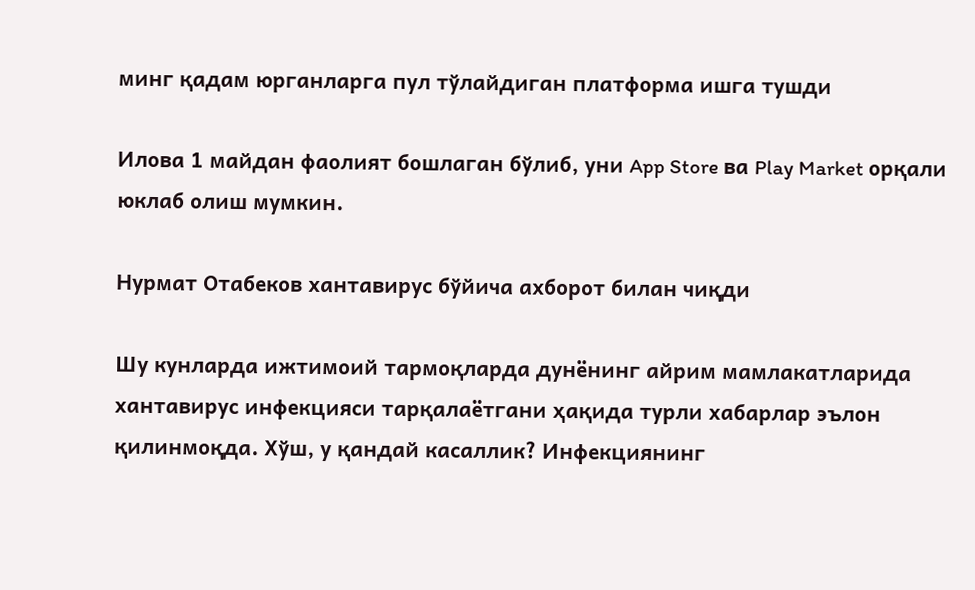минг қадам юрганларга пул тўлайдиган платформа ишга тушди

Илова 1 майдан фаолият бошлаган бўлиб, уни App Store ва Play Market орқали юклаб олиш мумкин.

Нурмат Отабеков хантавирус бўйича ахборот билан чиқди

Шу кунларда ижтимоий тармоқларда дунёнинг айрим мамлакатларида хантавирус инфекцияси тарқалаётгани ҳақида турли хабарлар эълон қилинмоқда. Хўш, у қандай касаллик? Инфекциянинг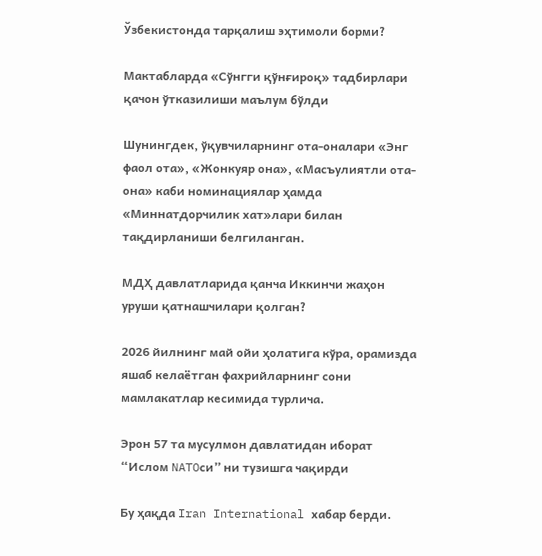Ўзбекистонда тарқалиш эҳтимоли борми?

Мактабларда «Сўнгги қўнғироқ» тадбирлари қачон ўтказилиши маълум бўлди

Шунингдек, ўқувчиларнинг ота-оналари «Энг фаол ота», «Жонкуяр она», «Масъулиятли ота-она» каби номинациялар ҳамда «Миннатдорчилик хат»лари билан тақдирланиши белгиланган.

МДҲ давлатларида қанча Иккинчи жаҳон уруши қатнашчилари қолган?

2026 йилнинг май ойи ҳолатига кўра, орамизда яшаб келаётган фахрийларнинг сони мамлакатлар кесимида турлича.

Эрон 57 та мусулмон давлатидан иборат “Ислом NATOси” ни тузишга чақирди

Бу ҳақда Iran International хабар берди.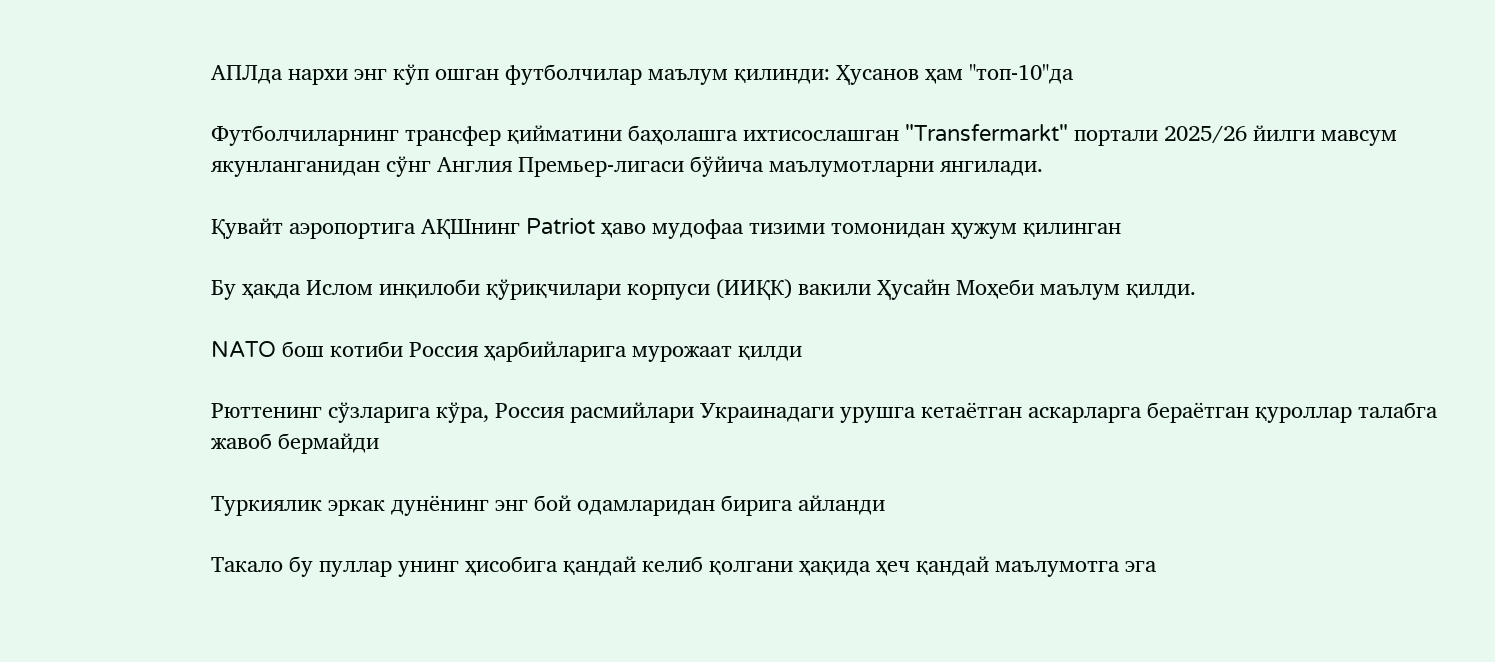АПЛда нархи энг кўп ошган футболчилар маълум қилинди: Ҳусанов ҳам "топ-10"да

Футболчиларнинг трансфер қийматини баҳолашга ихтисослашган "Transfermarkt" портали 2025/26 йилги мавсум якунланганидан сўнг Англия Премьер-лигаси бўйича маълумотларни янгилади.

Қувайт аэропортига АҚШнинг Patriot ҳаво мудофаа тизими томонидан ҳужум қилинган

Бу ҳақда Ислом инқилоби қўриқчилари корпуси (ИИҚК) вакили Ҳусайн Моҳеби маълум қилди.

NATO бош котиби Россия ҳарбийларига мурожаат қилди

Рюттенинг сўзларига кўра, Россия расмийлари Украинадаги урушга кетаётган аскарларга бераётган қуроллар талабга жавоб бермайди

Туркиялик эркак дунёнинг энг бой одамларидан бирига айланди

Такало бу пуллар унинг ҳисобига қандай келиб қолгани ҳақида ҳеч қандай маълумотга эга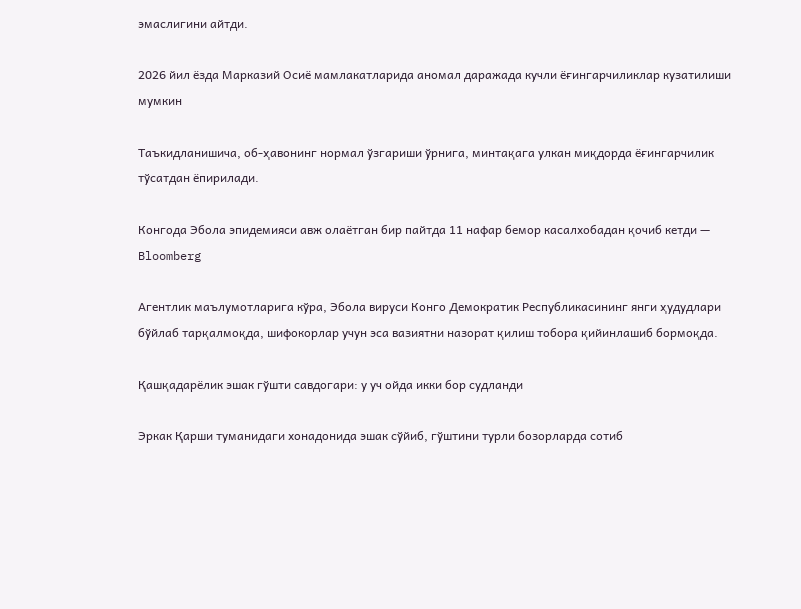эмаслигини айтди.

2026 йил ёзда Марказий Осиё мамлакатларида аномал даражада кучли ёғингарчиликлар кузатилиши мумкин

Таъкидланишича, об-ҳавонинг нормал ўзгариши ўрнига, минтақага улкан миқдорда ёғингарчилик тўсатдан ёпирилади.

Конгода Эбола эпидемияси авж олаётган бир пайтда 11 нафар бемор касалхобадан қочиб кетди — Bloomberg

Агентлик маълумотларига кўра, Эбола вируси Конго Демократик Республикасининг янги ҳудудлари бўйлаб тарқалмоқда, шифокорлар учун эса вазиятни назорат қилиш тобора қийинлашиб бормоқда.

Қашқадарёлик эшак гўшти савдогари: у уч ойда икки бор судланди

Эркак Қарши туманидаги хонадонида эшак сўйиб, гўштини турли бозорларда сотиб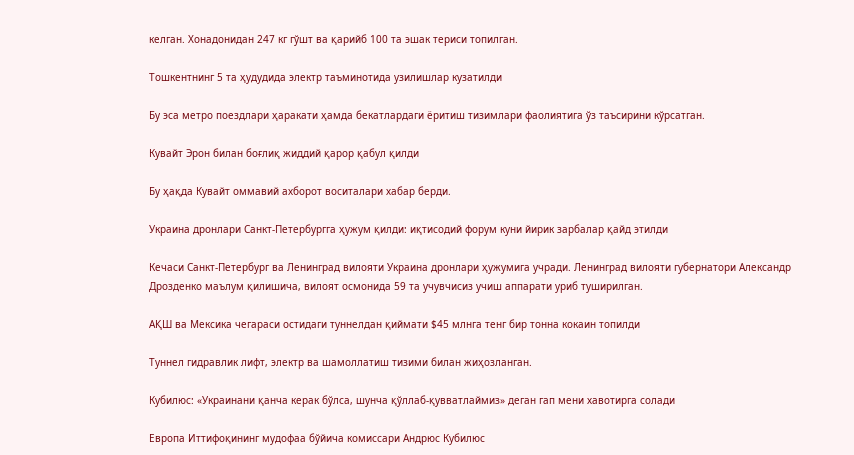келган. Хонадонидан 247 кг гўшт ва қарийб 100 та эшак териси топилган.

Тошкентнинг 5 та ҳудудида электр таъминотида узилишлар кузатилди

Бу эса метро поездлари ҳаракати ҳамда бекатлардаги ёритиш тизимлари фаолиятига ўз таъсирини кўрсатган.

Кувайт Эрон билан боғлиқ жиддий қарор қабул қилди

Бу ҳақда Кувайт оммавий ахборот воситалари хабар берди.

Украина дронлари Санкт-Петербургга ҳужум қилди: иқтисодий форум куни йирик зарбалар қайд этилди

Кечаси Санкт-Петербург ва Ленинград вилояти Украина дронлари ҳужумига учради. Ленинград вилояти губернатори Александр Дрозденко маълум қилишича, вилоят осмонида 59 та учувчисиз учиш аппарати уриб туширилган.

АҚШ ва Мексика чегараси остидаги туннелдан қиймати $45 млнга тенг бир тонна кокаин топилди

Туннел гидравлик лифт, электр ва шамоллатиш тизими билан жиҳозланган.

Кубилюс: «Украинани қанча керак бўлса, шунча қўллаб-қувватлаймиз» деган гап мени хавотирга солади

Европа Иттифоқининг мудофаа бўйича комиссари Андрюс Кубилюс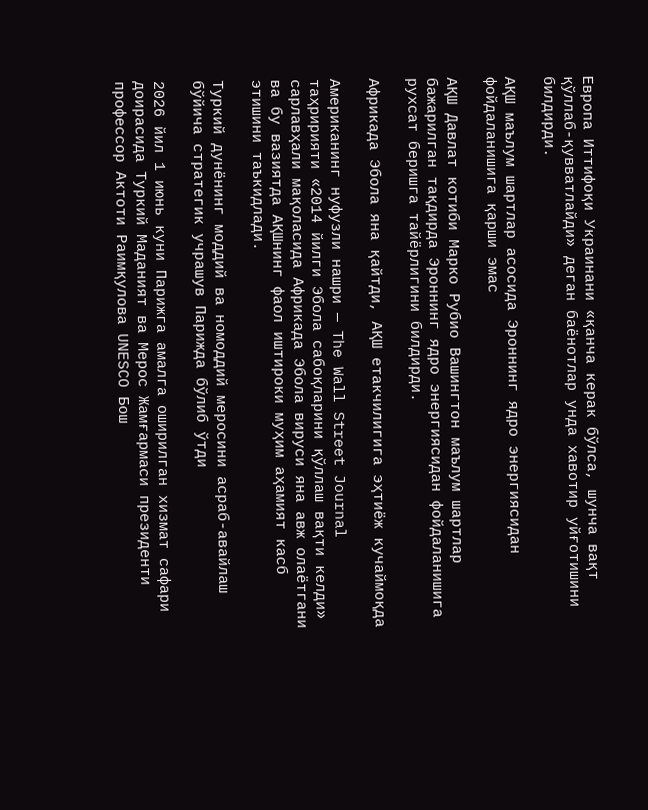Европа Иттифоқи Украинани «қанча керак бўлса, шунча вақт қўллаб-қувватлайди» деган баёнотлар унда хавотир уйғотишини билдирди.

АҚШ маълум шартлар асосида Эроннинг ядро энергиясидан фойдаланишига қарши эмас

АҚШ Давлат котиби Марко Рубио Вашингтон маълум шартлар бажарилган тақдирда Эроннинг ядро энергиясидан фойдаланишига рухсат беришга тайёрлигини билдирди.

Африкада Эбола яна қайтди, АҚШ етакчилигига эҳтиёж кучаймоқда

Американинг нуфузли нашри — The Wall Street Journal таҳририяти «2014 йилги Эбола сабоқларини қўллаш вақти келди» сарлавҳали мақоласида Африкада Эбола вируси яна авж олаётгани ва бу вазиятда АҚШнинг фаол иштироки муҳим аҳамият касб этишини таъкидлади.

Туркий дунёнинг моддий ва номоддий меросини асраб-авайлаш бўйича стратегик учрашув Парижда бўлиб ўтди

2026 йил 1 июнь куни Парижга амалга оширилган хизмат сафари доирасида Туркий Маданият ва Мерос Жамғармаси президенти профессор Актоти Раимқулова UNESCO Бош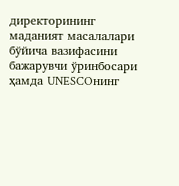директорининг маданият масалалари бўйича вазифасини бажарувчи ўринбосари ҳамда UNESCOнинг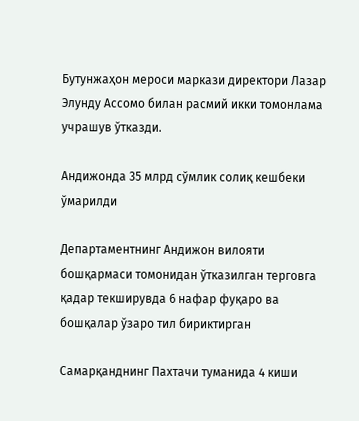Бутунжаҳон мероси маркази директори Лазар Элунду Ассомо билан расмий икки томонлама учрашув ўтказди.

Андижонда 35 млрд сўмлик солиқ кешбеки ўмарилди

Департаментнинг Андижон вилояти бошқармаси томонидан ўтказилган терговга қадар текширувда 6 нафар фуқаро ва бошқалар ўзаро тил бириктирган

Самарқанднинг Пахтачи туманида 4 киши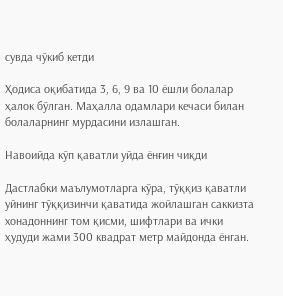сувда чўкиб кетди

Ҳодиса оқибатида 3, 6, 9 ва 10 ёшли болалар ҳалок бўлган. Маҳалла одамлари кечаси билан болаларнинг мурдасини излашган.

Навоийда кўп қаватли уйда ёнғин чиқди

Дастлабки маълумотларга кўра, тўққиз қаватли уйнинг тўққизинчи қаватида жойлашган саккизта хонадоннинг том қисми, шифтлари ва ички ҳудуди жами 300 квадрат метр майдонда ёнган.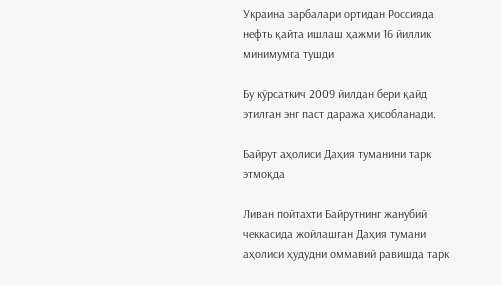Украина зарбалари ортидан Россияда нефть қайта ишлаш ҳажми 16 йиллик минимумга тушди

Бу кўрсаткич 2009 йилдан бери қайд этилган энг паст даража ҳисобланади.

Байрут аҳолиси Даҳия туманини тарк этмоқда

Ливан пойтахти Байрутнинг жанубий чеккасида жойлашган Даҳия тумани аҳолиси ҳудудни оммавий равишда тарк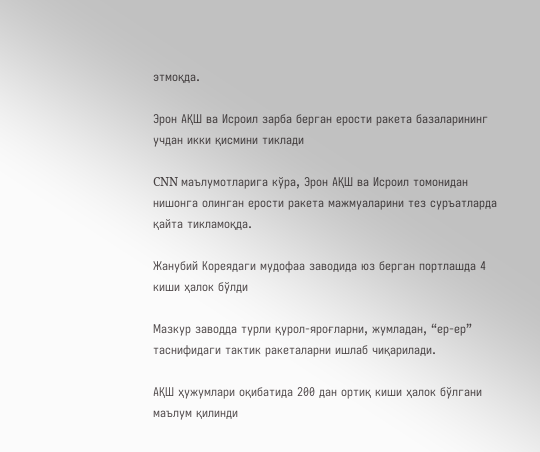этмоқда.

Эрон АҚШ ва Исроил зарба берган ерости ракета базаларининг учдан икки қисмини тиклади

CNN маълумотларига кўра, Эрон АҚШ ва Исроил томонидан нишонга олинган ерости ракета мажмуаларини тез суръатларда қайта тикламоқда.

Жанубий Кореядаги мудофаа заводида юз берган портлашда 4 киши ҳалок бўлди

Мазкур заводда турли қурол-яроғларни, жумладан, “ер-ер” таснифидаги тактик ракеталарни ишлаб чиқарилади.

АҚШ ҳужумлари оқибатида 200 дан ортиқ киши ҳалок бўлгани маълум қилинди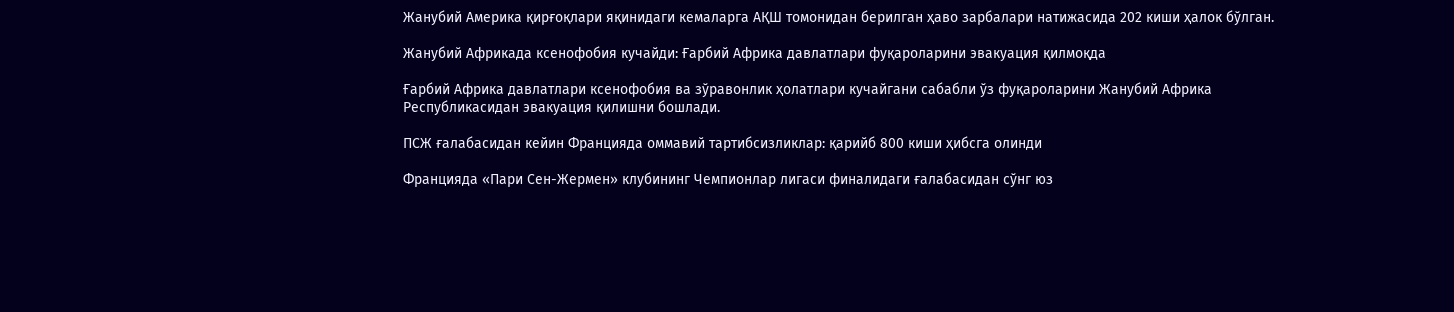Жанубий Америка қирғоқлари яқинидаги кемаларга АҚШ томонидан берилган ҳаво зарбалари натижасида 202 киши ҳалок бўлган.

Жанубий Африкада ксенофобия кучайди: Ғарбий Африка давлатлари фуқароларини эвакуация қилмоқда

Ғарбий Африка давлатлари ксенофобия ва зўравонлик ҳолатлари кучайгани сабабли ўз фуқароларини Жанубий Африка Республикасидан эвакуация қилишни бошлади.

ПСЖ ғалабасидан кейин Францияда оммавий тартибсизликлар: қарийб 800 киши ҳибсга олинди

Францияда «Пари Сен-Жермен» клубининг Чемпионлар лигаси финалидаги ғалабасидан сўнг юз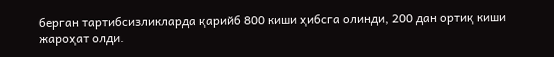берган тартибсизликларда қарийб 800 киши ҳибсга олинди, 200 дан ортиқ киши жароҳат олди.